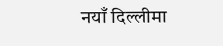नयाँ दिल्लीमा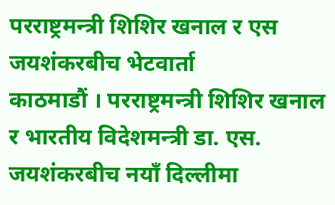परराष्ट्रमन्त्री शिशिर खनाल र एस जयशंकरबीच भेटवार्ता
काठमाडौं । परराष्ट्रमन्त्री शिशिर खनाल र भारतीय विदेशमन्त्री डा. एस. जयशंकरबीच नयाँ दिल्लीमा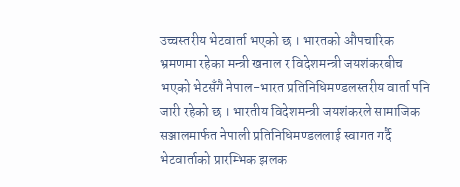उच्चस्तरीय भेटवार्ता भएको छ । भारतको औपचारिक भ्रमणमा रहेका मन्त्री खनाल र विदेशमन्त्री जयशंकरबीच भएको भेटसँगै नेपाल-भारत प्रतिनिधिमण्डलस्तरीय वार्ता पनि जारी रहेको छ । भारतीय विदेशमन्त्री जयशंकरले सामाजिक सञ्जालमार्फत नेपाली प्रतिनिधिमण्डललाई स्वागत गर्दै भेटवार्ताको प्रारम्भिक झलक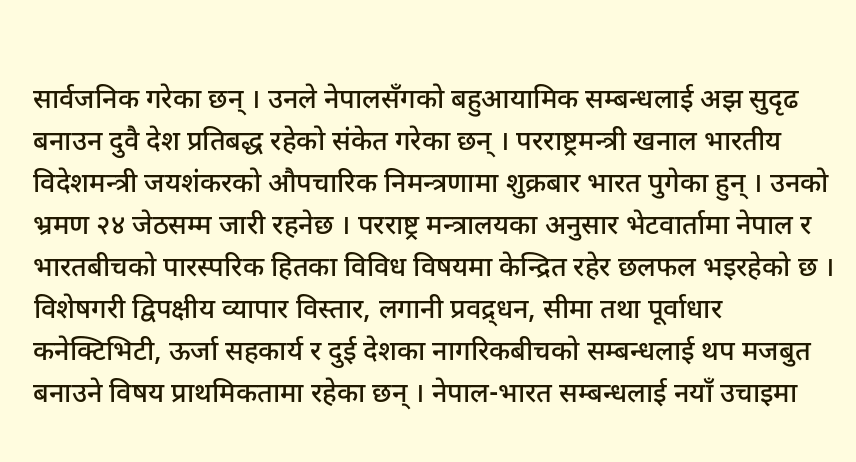सार्वजनिक गरेका छन् । उनले नेपालसँगको बहुआयामिक सम्बन्धलाई अझ सुदृढ बनाउन दुवै देश प्रतिबद्ध रहेको संकेत गरेका छन् । परराष्ट्रमन्त्री खनाल भारतीय विदेशमन्त्री जयशंकरको औपचारिक निमन्त्रणामा शुक्रबार भारत पुगेका हुन् । उनको भ्रमण २४ जेठसम्म जारी रहनेछ । परराष्ट्र मन्त्रालयका अनुसार भेटवार्तामा नेपाल र भारतबीचको पारस्परिक हितका विविध विषयमा केन्द्रित रहेर छलफल भइरहेको छ । विशेषगरी द्विपक्षीय व्यापार विस्तार, लगानी प्रवद्र्धन, सीमा तथा पूर्वाधार कनेक्टिभिटी, ऊर्जा सहकार्य र दुई देशका नागरिकबीचको सम्बन्धलाई थप मजबुत बनाउने विषय प्राथमिकतामा रहेका छन् । नेपाल-भारत सम्बन्धलाई नयाँ उचाइमा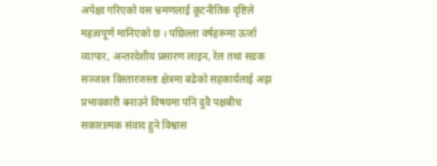अपेक्षा गरिएको यस भ्रमणलाई कूटनीतिक दृष्टिले महत्वपूर्ण मानिएको छ । पछिल्ला वर्षहरूमा ऊर्जा व्यापार, अन्तरदेशीय प्रसारण लाइन, रेल तथा सडक सञ्जाल विस्तारजस्ता क्षेत्रमा बढेको सहकार्यलाई अझ प्रभावकारी बनाउने विषयमा पनि दुवै पक्षबीच सकारात्मक संवाद हुने विश्वास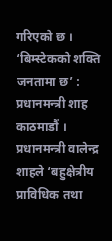गरिएको छ ।
‘बिम्स्टेकको शक्ति जनतामा छ’ : प्रधानमन्त्री शाह
काठमाडौं । प्रधानमन्त्री वालेन्द्र शाहले ‘बहुक्षेत्रीय प्राविधिक तथा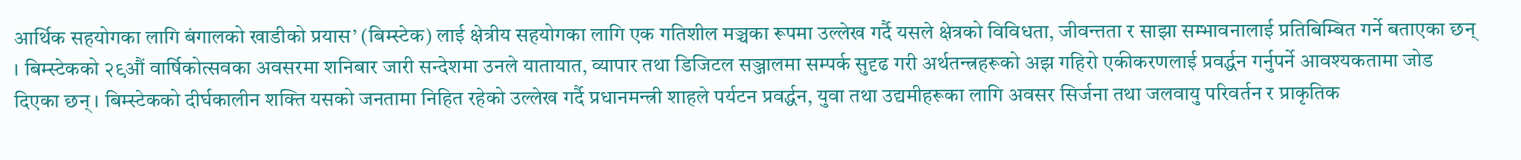आर्थिक सहयोगका लागि बंगालको खाडीको प्रयास’ (बिम्स्टेक) लाई क्षेत्रीय सहयोगका लागि एक गतिशील मञ्चका रूपमा उल्लेख गर्दै यसले क्षेत्रको विविधता, जीवन्तता र साझा सम्भावनालाई प्रतिबिम्बित गर्ने बताएका छन् । बिम्स्टेकको २९औं वार्षिकोत्सवका अवसरमा शनिबार जारी सन्देशमा उनले यातायात, व्यापार तथा डिजिटल सञ्जालमा सम्पर्क सुदृढ गरी अर्थतन्त्रहरूको अझ गहिरो एकीकरणलाई प्रवर्द्धन गर्नुपर्ने आवश्यकतामा जोड दिएका छन् । बिम्स्टेकको दीर्घकालीन शक्ति यसको जनतामा निहित रहेको उल्लेख गर्दै प्रधानमन्त्री शाहले पर्यटन प्रवर्द्धन, युवा तथा उद्यमीहरूका लागि अवसर सिर्जना तथा जलवायु परिवर्तन र प्राकृतिक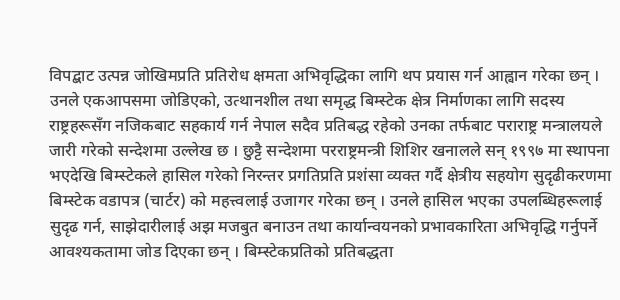विपद्बाट उत्पन्न जोखिमप्रति प्रतिरोध क्षमता अभिवृद्धिका लागि थप प्रयास गर्न आह्वान गरेका छन् । उनले एकआपसमा जोडिएको, उत्थानशील तथा समृद्ध बिम्स्टेक क्षेत्र निर्माणका लागि सदस्य राष्ट्रहरूसँग नजिकबाट सहकार्य गर्न नेपाल सदैव प्रतिबद्ध रहेको उनका तर्फबाट पराराष्ट्र मन्त्रालयले जारी गरेको सन्देशमा उल्लेख छ । छुट्टै सन्देशमा परराष्ट्रमन्त्री शिशिर खनालले सन् १९९७ मा स्थापना भएदेखि बिम्स्टेकले हासिल गरेको निरन्तर प्रगतिप्रति प्रशंसा व्यक्त गर्दै क्षेत्रीय सहयोग सुदृढीकरणमा बिम्स्टेक वडापत्र (चार्टर) को महत्त्वलाई उजागर गरेका छन् । उनले हासिल भएका उपलब्धिहरूलाई सुदृढ गर्न, साझेदारीलाई अझ मजबुत बनाउन तथा कार्यान्वयनको प्रभावकारिता अभिवृद्धि गर्नुपर्ने आवश्यकतामा जोड दिएका छन् । बिम्स्टेकप्रतिको प्रतिबद्धता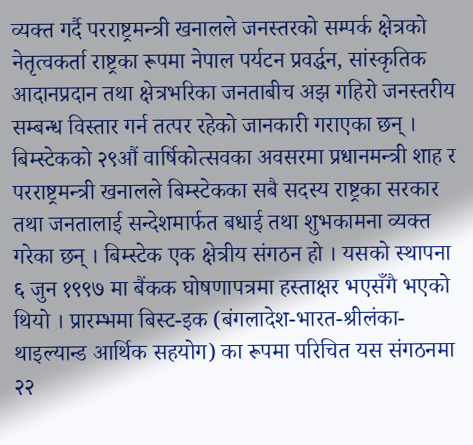व्यक्त गर्दै परराष्ट्रमन्त्री खनालले जनस्तरको सम्पर्क क्षेत्रको नेतृत्वकर्ता राष्ट्रका रूपमा नेपाल पर्यटन प्रवर्द्धन, सांस्कृतिक आदानप्रदान तथा क्षेत्रभरिका जनताबीच अझ गहिरो जनस्तरीय सम्बन्ध विस्तार गर्न तत्पर रहेको जानकारी गराएका छन् । बिम्स्टेकको २९औं वार्षिकोत्सवका अवसरमा प्रधानमन्त्री शाह र परराष्ट्रमन्त्री खनालले बिम्स्टेकका सबै सदस्य राष्ट्रका सरकार तथा जनतालाई सन्देशमार्फत बधाई तथा शुभकामना व्यक्त गरेका छन् । बिम्स्टेक एक क्षेत्रीय संगठन हो । यसको स्थापना ६ जुन १९९७ मा बैंकक घोषणापत्रमा हस्ताक्षर भएसँगै भएको थियो । प्रारम्भमा बिस्ट-इक (बंगलादेश-भारत-श्रीलंका-थाइल्यान्ड आर्थिक सहयोग) का रूपमा परिचित यस संगठनमा २२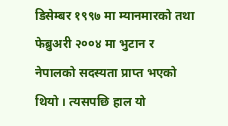डिसेम्बर १९९७ मा म्यानमारको तथा फेब्रुअरी २००४ मा भुटान र नेपालको सदस्यता प्राप्त भएको थियो । त्यसपछि हाल यो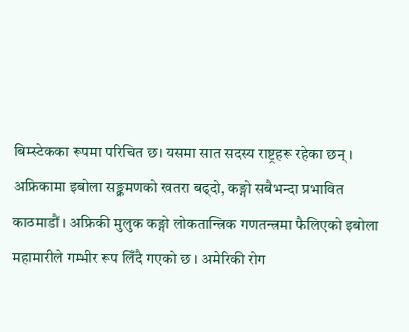बिम्स्टेकका रूपमा परिचित छ। यसमा सात सदस्य राष्ट्रहरू रहेका छन् ।
अफ्रिकामा इबोला सङ्क्रमणको खतरा बढ्दो, कङ्गो सबैभन्दा प्रभावित
काठमाडौं । अफ्रिकी मुलुक कङ्गो लोकतान्त्रिक गणतन्त्रमा फैलिएको इबोला महामारीले गम्भीर रूप लिँदै गएको छ । अमेरिकी रोग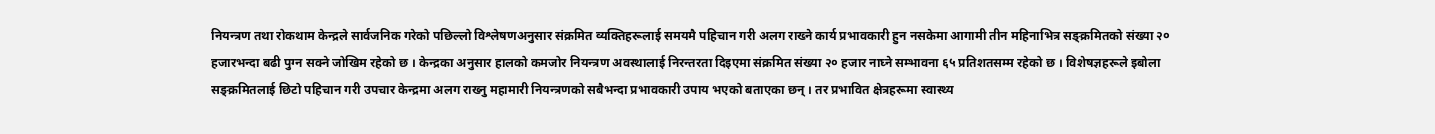नियन्त्रण तथा रोकथाम केन्द्रले सार्वजनिक गरेको पछिल्लो विश्लेषणअनुसार संक्रमित व्यक्तिहरूलाई समयमै पहिचान गरी अलग राख्ने कार्य प्रभावकारी हुन नसकेमा आगामी तीन महिनाभित्र सङ्क्रमितको संख्या २० हजारभन्दा बढी पुग्न सक्ने जोखिम रहेको छ । केन्द्रका अनुसार हालको कमजोर नियन्त्रण अवस्थालाई निरन्तरता दिइएमा संक्रमित संख्या २० हजार नाघ्ने सम्भावना ६५ प्रतिशतसम्म रहेको छ । विशेषज्ञहरूले इबोला सङ्क्रमितलाई छिटो पहिचान गरी उपचार केन्द्रमा अलग राख्नु महामारी नियन्त्रणको सबैभन्दा प्रभावकारी उपाय भएको बताएका छन् । तर प्रभावित क्षेत्रहरूमा स्वास्थ्य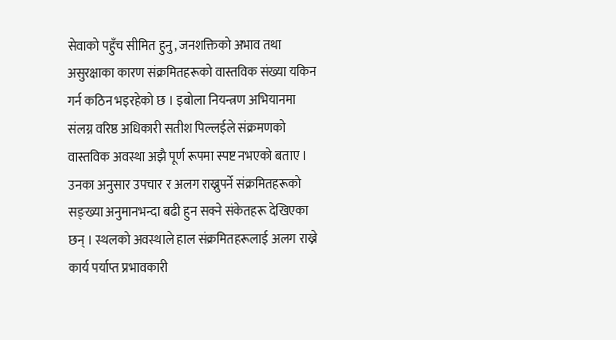सेवाको पहुँच सीमित हुनु, जनशक्तिको अभाव तथा असुरक्षाका कारण संक्रमितहरूको वास्तविक संख्या यकिन गर्न कठिन भइरहेको छ । इबोला नियन्त्रण अभियानमा संलग्न वरिष्ठ अधिकारी सतीश पिल्लईले संक्रमणको वास्तविक अवस्था अझै पूर्ण रूपमा स्पष्ट नभएको बताए । उनका अनुसार उपचार र अलग राख्नुपर्ने संक्रमितहरूको सङ्ख्या अनुमानभन्दा बढी हुन सक्ने संकेतहरू देखिएका छन् । स्थलको अवस्थाले हाल संक्रमितहरूलाई अलग राख्ने कार्य पर्याप्त प्रभावकारी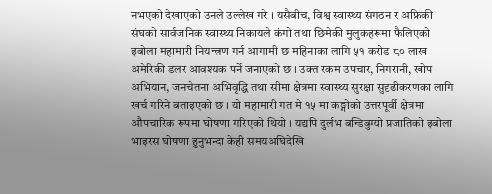नभएको देखाएको उनले उल्लेख गरे । यसैबीच, विश्व स्वास्थ्य संगठन र अफ्रिकी संघको सार्वजनिक स्वास्थ्य निकायले कंगो तथा छिमेकी मुलुकहरूमा फैलिएको इबोला महामारी नियन्त्रण गर्न आगामी छ महिनाका लागि ५१ करोड ८० लाख अमेरिकी डलर आवश्यक पर्ने जनाएको छ । उक्त रकम उपचार, निगरानी, खोप अभियान, जनचेतना अभिवृद्धि तथा सीमा क्षेत्रमा स्वास्थ्य सुरक्षा सुदृढीकरणका लागि खर्च गरिने बताइएको छ । यो महामारी गत मे १५ मा कङ्गोको उत्तरपूर्वी क्षेत्रमा औपचारिक रूपमा घोषणा गरिएको थियो । यद्यपि दुर्लभ बन्डिबुग्यो प्रजातिको इबोला भाइरस घोषणा हुनुभन्दा केही समयअघिदेखि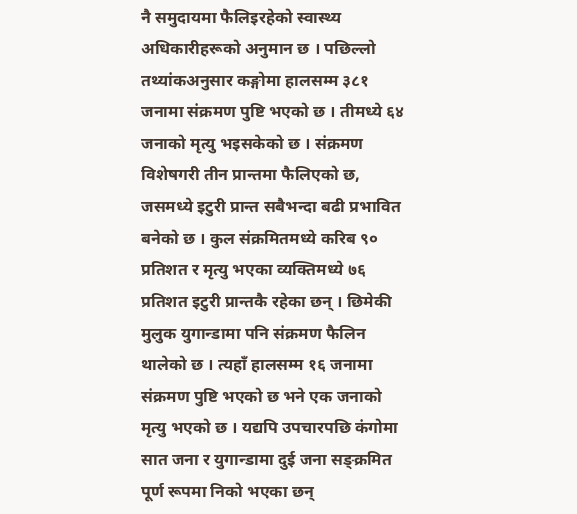नै समुदायमा फैलिइरहेको स्वास्थ्य अधिकारीहरूको अनुमान छ । पछिल्लो तथ्यांकअनुसार कङ्गोमा हालसम्म ३८१ जनामा संक्रमण पुष्टि भएको छ । तीमध्ये ६४ जनाको मृत्यु भइसकेको छ । संक्रमण विशेषगरी तीन प्रान्तमा फैलिएको छ, जसमध्ये इटुरी प्रान्त सबैभन्दा बढी प्रभावित बनेको छ । कुल संक्रमितमध्ये करिब ९० प्रतिशत र मृत्यु भएका व्यक्तिमध्ये ७६ प्रतिशत इटुरी प्रान्तकै रहेका छन् । छिमेकी मुलुक युगान्डामा पनि संक्रमण फैलिन थालेको छ । त्यहाँ हालसम्म १६ जनामा संक्रमण पुष्टि भएको छ भने एक जनाको मृत्यु भएको छ । यद्यपि उपचारपछि कंगोमा सात जना र युगान्डामा दुई जना सङ्क्रमित पूर्ण रूपमा निको भएका छन्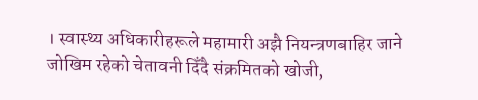। स्वास्थ्य अधिकारीहरूले महामारी अझै नियन्त्रणबाहिर जाने जोखिम रहेको चेतावनी दिँदै संक्रमितको खोजी,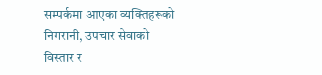सम्पर्कमा आएका व्यक्तिहरूको निगरानी, उपचार सेवाको विस्तार र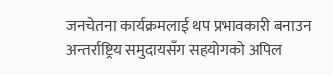जनचेतना कार्यक्रमलाई थप प्रभावकारी बनाउन अन्तर्राष्ट्रिय समुदायसँग सहयोगको अपिल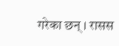गरेका छन् । रासस